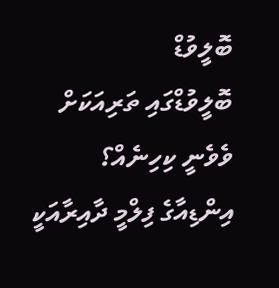ބޮލީވުޑް
ބޮލީވުޑްގައި ތަރިއަކަށް ވެވެނީ ކިހިނެއް؟
އިންޑިއާގެ ފިލްމީ ދާއިރާއަކީ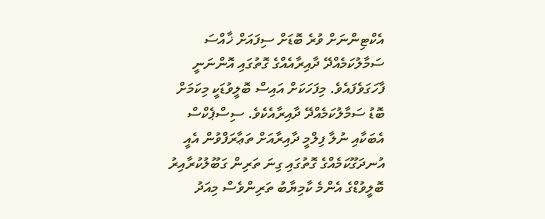އެކްޓިންނަށް ވުރެ ބޮޑަށް ސިފައަށް ޚާއްސަ ސަމާލުކަމެއްދޭ ދާއިރާއެއްގެ ގޮތުގައި އޮންނަނީ ފާހަގަވެފައެވެ. މިފަހަކަށް އައިސް ބޮލީވުޑަކީ މިކަމަށް ބޮޑު ސަމާލުކަމެއްދޭ ދާއިރާއެކެވެ. ސިސްޕެކްސް އެބަކާއި ނުލާ ފިލްމީ ދާއިރާއަށް ތަޢާރަފްވުން އެއީ އުނދަގޫކަމެއްގެ ގޮތުގައި ގިނަ ތަރިން ގަބޫލުކުރާއިރު ބޮލީވުޑްގެ އެންމެ ކާމިޔާބު ތަރިންވެސް މިއަދު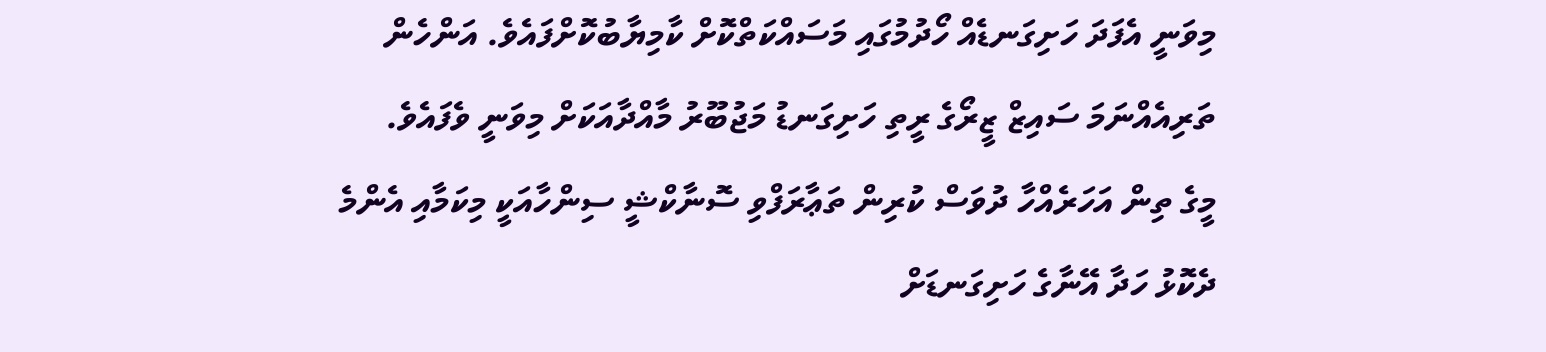މިވަނީ އެފަދަ ހަށިގަނޑެއް ހޯދުމުގައި މަސައްކަތްކޮށް ކާމިޔާބުކޮށްފައެވެ. އަންހެން ތަރިއެއްނަމަ ސައިޒް ޒީރޯގެ ރީތި ހަށިގަނޑު މަޖުބޫރު މާއްދާއަކަށް މިވަނީ ވެފައެވެ.
މީގެ ތިން އަހަރެއްހާ ދުވަސް ކުރިން ތަޢާރަފްވި ސޮނާކްޝީ ސިންހާއަކީ މިކަމާއި އެންމެ ދެކޮޅު ހަދާ އޭނާގެ ހަށިގަނޑަށް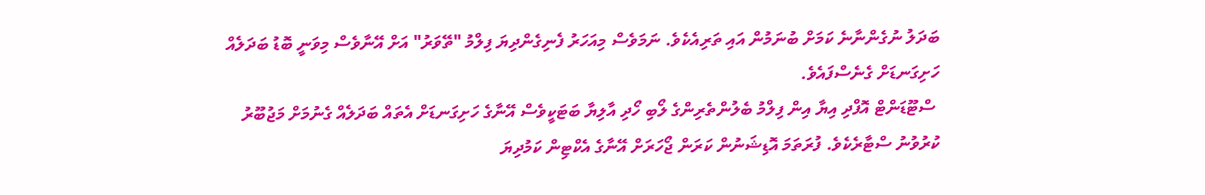ބަދަލު ނުގެންނާނެ ކަމަށް ބުނަމުން އައި ތަރިއެކެވެ. ނަމަވެސް މިއަހަރު ފެނިގެންދިޔަ ފިލްމު "ތޭވަރު" އަށް އޭނާވެސް މިވަނީ ބޮޑު ބަދަލެއް ހަށިގަނޑަށް ގެނެސްފައެވެ.
 ސްޓޫޑަންޓް އޮފްދި އިޔާ އިން ފިލްމު ބެލުންތެރިންގެ ލޯބި ހޯދި އާލިޔާ ބަޓަކީވެސް އޭނާގެ ހަށިގަނޑަށް އެތައް ބަދަލެއް ގެނުމަށް މަޖުބޫރު ކުރުވުނު ސްޓާރެކެވެ. ފުރަތަމަ އޮޑިޝަނުން ކަރަން ޖޯހަރަށް އޭނާގެ އެކްޓިން ކަމުދިޔަ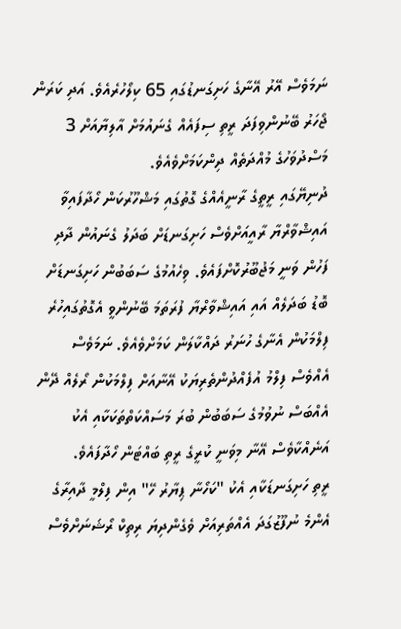ނަމަވެސް އޭރު އޭނާގެ ހަށިގަނޑުގައި 65 ކިލޯހުރެއެވެ. އަދި ކަރަން ޖޯހަރު ބޭނުންވިފަދަ ރީތި ސިފައެއް ގެނައުމަށް އާލިޔާއަށް 3 މަސްދުވަހުގެ މުއްދަތެއް ދިންކަމަށްވެއެވެ.
ދުނިޔޭގައި ރީތީގެ ރާނީއެއްގެ ގޮތުގައި މަޝްހޫރުކަން ހޯދާފައިވާ އައިޝްވާރްޔާ ރާއީއަށްވެސް ހަށިގަނޑަށް ބަދަލު ގެނައުން ދާދި ފަހުން ވަނީ މަޖުބޫރުކޮށްފައެވެ. ވިހެއުމުގެ ސަބަބުން ހަށިގަނޑަށް ބޮޑު ބަދަލެއް އައި އައިޝްވާރްޔާ ފުރަތަމަ ބޭނުންވީ އެގޮތުގައިހުރެ ފިލްމަކުން އެނާގެ ހުނަރު ދައްކާލަން ކަމަށްވެއެވެ. ނަމަވެސް އެއްވެސް ފިލްމު އުފެއްދުންތެރިޔަކު އޭނާއަށް ފިލްމަކުން ރޯލެއް ދޭން އެއްބަސް ނުވުމުގެ ސަބަބުން ބުރަ މަސައްކަތްތަކަކާއި އެކު އަނެއްކާވެސް އޭނާ މިވަނީ ކުރީގެ ރީތި ބައްޓަން ހޯދާފައެވެ.
ރީތި ހަށިގަނޑަކާއި އެކު "ކަހޯނާ ޕިޔާރު ހޭ" އިން ފިލްމީ ދާއިރާގެ އެންމެ ނުފޫޒުގަދަ އެއްތަރިއަށް ވެގެންދިޔަ ރިތިކް ރޯޝަނަށްވެސް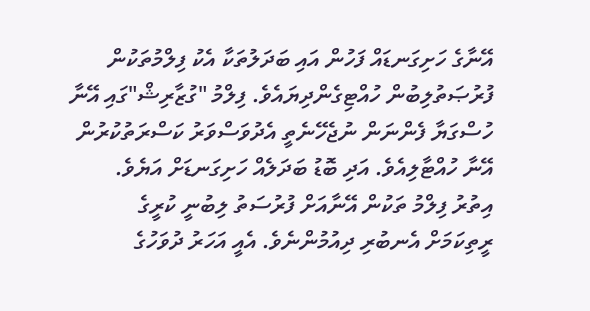އޭނާގެ ހަށިގަނޑައް ފަހުން އައި ބަދަލުތަކާ އެކު ފިލްމުތަކުން ފުރުޞަތުލިބުން ހުއްޓިގެންދިޔައެވެ. ފިލްމު "ގުޒާރިޝް"ގައި އޭނާ ހުސްގަޔާ ފެންނަން ނުޖެހޭނެތީ އެދުވަސްވަރު ކަސްރަތުކުރުން އޭނާ ހުއްޓާލިއެވެ. އަދި ބޮޑު ބަދަލެއް ހަށިގަނޑަށް އަޔެވެ.
އިތުރު ފިލްމު ތަކުން އޭނާއަށް ފުރުސަތު ލިބުނީ ކުރީގެ ރީތިކަމަށް އެނބުރި ދިއުމުންނެވެ. އެއީ އަހަރު ދުވަހުގެ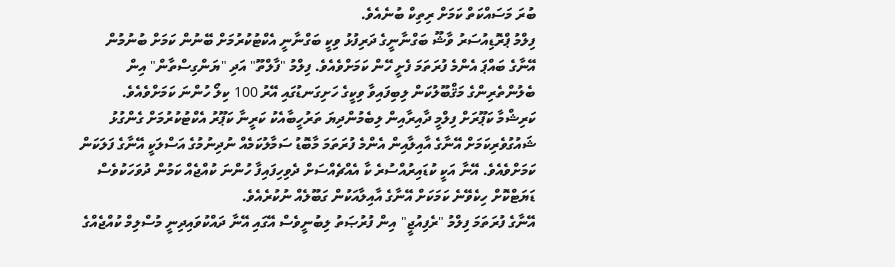ބުރަ މަސައްކަތް ކަމަށް ރިތިކް ބުނެއެވެ.
ފިލްމު ޕްރޮޑިއުސަރު ވާޝޫ ބަގްނާނީގެ ދަރިފުޅު ވިކީ ބަގްނާނީ އެކްޓުކުރުމަށް ބޭނުން ކަމަށް ބުނުމުން އޭނާގެ ބައްޕަ އެންމެ ފުރަތަމަ ފެށީ ހޭން ކަމަށްވެއެވެ. ފިލްމު "ފާލްތޫ" އަދި "ޔަންގިސްތާން" އިން ބެލުންތެރިންގެ މަޤްބޫލުކަން ލިބިފައިވާ ވިކީގެ ހަށިގަނޑުގައި އޭރު 100 ކިލޯ ހުންނަ ކަމަށްވެއެވެ.
ކަރިޝްމާ ކަޕޫރަށް ފިލްމީ ދާއިރާއިން ލިބެމުންދިޔަ ތަރުހީބާއެކު ކަރީނާ ކަޕޫރު އެކްޓުކުރުމަށް ގެންގުޅު ޝައުގުވެރިކަމަށް އޭނާގެ އާއިލާއިން އެންމެ ފުރަތަމަ މާބޮޑު ސަމާލުކަމެއް ނުދިނުމުގެ އަސްލަކީ އޭނާގެ ފަލަކަން ކަމަށްވެއެވެ. އޭނާ އަކީ ކުޑައިރުއްސުރެ ކާ އެއްޗެއްސަށް ދެވިހިފައިފާ ހުންނަ ކުއްޖެއް ކަމުން ދުވަހަކުވެސް ޑަޔަޓްކޮށް ހިކެވޭނެ ކަމަކަށް އޭނާގެ އާއިލާއަކުން ގަބޫލެއް ނުކުރެއެވެ.
އޭނާގެ ފުރަތަމަ ފިލްމު "ރެފިއުޖީ" އިން ފުރުޞަތު ލިބުނީވެސް އޭގައި އޭނާ ދައްކުވައިދިނީ މުސްލިމް ކުއްޖެއްގެ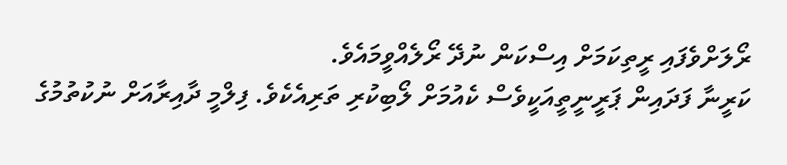ރޯލަށްވެފައި ރީތިކަމަށް އިސްކަން ނުދޭ ރޯލެއްވީމައެވެ.
ކަރީނާ ފަދައިން ޕަރީނީތީއަކީވެސް ކެއުމަށް ލޯބިކުރި ތަރިއެކެވެ. ފިލްމީ ދާއިރާއަށް ނުކުތުމުގެ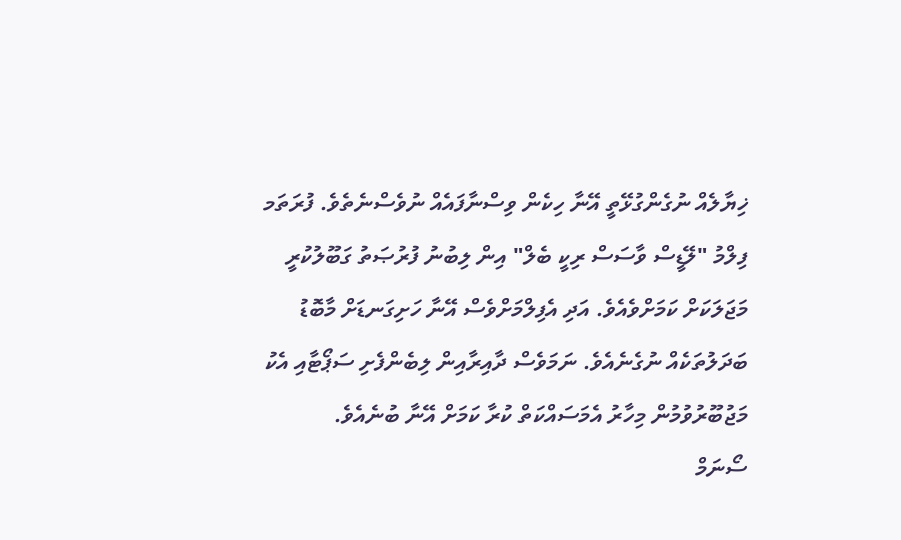ޚިޔާލެއް ނުގެންގުޅޭތީ އޭނާ ހިކެން ވިސްނާފައެއް ނުވެސްނެތެވެ. ފުރަތަމ ފިލްމު "ލޭޑީސް ވާސަސް ރިކީ ބެލް" އިން ލިބުނު ފުރުޞަތު ގަބޫލުކުރީ މަޖަލަކަށް ކަމަށްވެއެވެ. އަދި އެފިލްމަށްވެސް އޭނާ ހަށިގަނޑަށް މާބޮޑު ބަދަލުތަކެއް ނުގެނެއެވެ. ނަމަވެސް ދާއިރާއިން ލިބެންފެށި ސަޕޯޓާއި އެކު މަޖުބޫރުވުމުން މިހާރު އެމަސައްކަތް ކުރާ ކަމަށް އޭނާ ބުނެއެވެ.
ސޯނަމް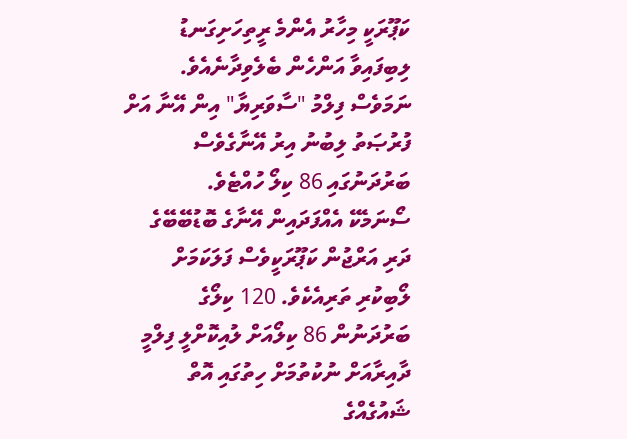ކަޕޫރަކީ މިހާރު އެންމެ ރީތިހަށިގަނޑު ލިބިފައިވާ އަންހެން ބެލެވިދާނެއެވެ. ނަމަވެސް ފިލްމު "ސާވަރިޔާ" އިން އޭނާ އަށް ފުރުޞަތު ލިބުނު އިރު އޭނާގެވެސް ބަރުދަނުގައި 86 ކިލޯ ހުއްޓެވެ.
ސޯނަމެކޭ އެއްފަދައިން އޭނާގެ ބޮޑުބޭބޭގެ ދަރި އަރްޖުން ކަޕޫރަކީވެސް ފަލަކަމަށް ލޯބިކުރި ތަރިއެކެވެ. 120 ކިލޯގެ ބަރުދަނުން 86 ކިލޯއަށް ލުއިކޮށްލީ ފިލްމީ ދާއިރާއަށް ނުކުތުމަށް ހިތުގައި އޮތް ޝައުގެއްގެ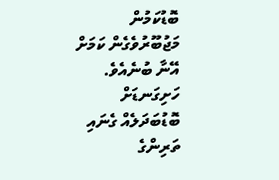ބޮޑުކަމުން މަޖުބޫރުވެގެން ކަމަށް އޭނާ ބުނެއެވެ.
ހަށިގަނޑަށް ބޮޑުބަދަލެއް ގެނައި ތަރިންގެ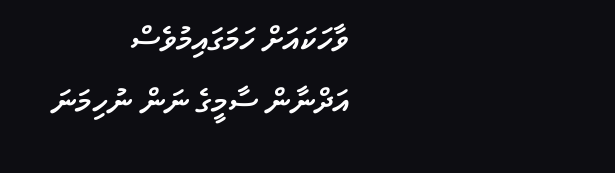ވާހަކައަށް ހަމަގައިމުވެސް އަދްނާން ސާމީގެ ނަން ނުހިމަނަ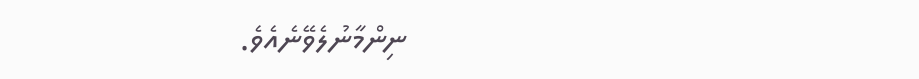ނިންމާނުލެވޭނެއެވެ.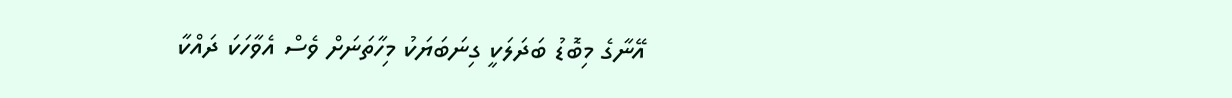އޭނާގެ މިބޮޑު ބަދަލަކީ ގިނަބަޔަކު މިހާތަނަށް ވެސް އެވާހަކަ ދައްކާ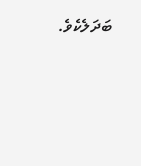ބަދަލެކެވެ.